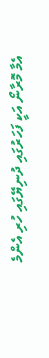އެމާ މޮރާނޯ އަކީ ފަހަރުގައި ދުނިޔޭގައި ހުރި އެންމެ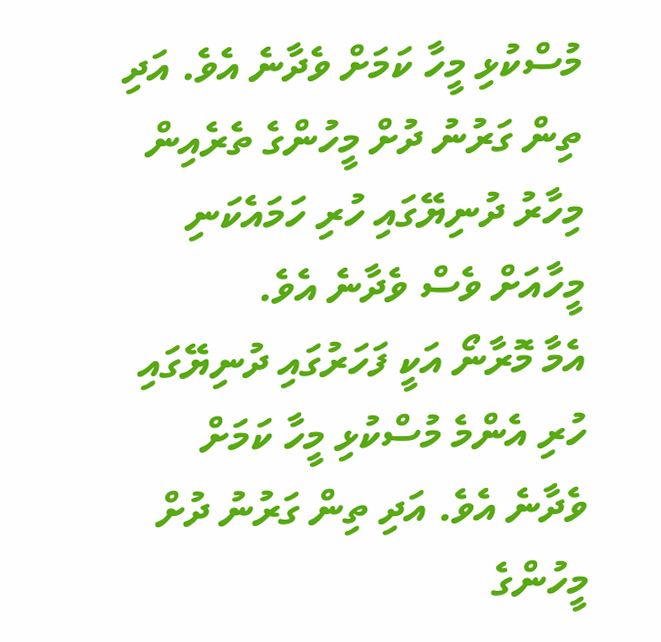މުސްކުޅި މީހާ ކަމަށް ވެދާނެ އެވެ. އަދި ތިން ގަރުނު ދުށް މީހުންގެ ތެރެއިން މިހާރު ދުނިޔޭގައި ހުރި ހަމައެކަނި މީހާއަށް ވެސް ވެދާނެ އެވެ.
އެމާ މޮރާނޯ އަކީ ފަހަރުގައި ދުނިޔޭގައި ހުރި އެންމެ މުސްކުޅި މީހާ ކަމަށް ވެދާނެ އެވެ. އަދި ތިން ގަރުނު ދުށް މީހުންގެ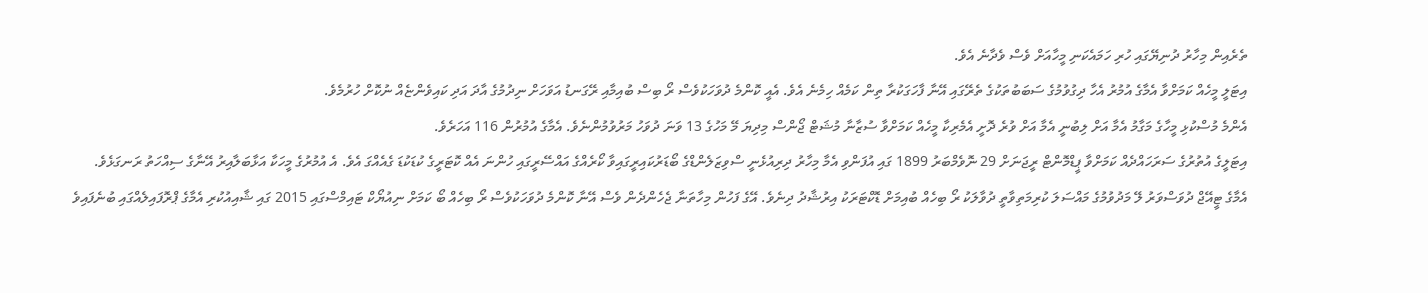ތެރެއިން މިހާރު ދުނިޔޭގައި ހުރި ހަމައެކަނި މީހާއަށް ވެސް ވެދާނެ އެވެ.
އިޓަލީ މީހެއް ކަމަށްވާ އެމާގެ އުމުރު އެހާ ދިގުވުމުގެ ސަބަބުތަކުގެ ތެރޭގައި އޭނާ ފާހަގަކުރާ ތިން ކަމެއް ހިމެނެ އެވެ. އެއީ ކޮންމެ ދުވަހަކުވެސް ރޯ ބިސް ބުއިމާއި ރޭގަނޑު އަވަހަށް ނިދުމުގެ އާދަ އަދި ކައިވެންޏެއް ނުކޮށް ހުރުމެވެ.
އެންމެ މުސްކުޅި މީހާގެ މަގާމު އެމާ އަށް ލިބުނީ އެމާ އަށް ވުރެ ދޮށީ އެމެރިކާ މީހެއް ކަމަށްވާ ސުޒާނާ މުޝަޓް ޖޯންސް މިދިޔަ މޭ މަހުގެ 13 ވަނަ ދުވަހު މަރުވުމުންނެވެ. އެމާގެ އުމުރުން 116 އަހަރެވެ.
އިޓަލީގެ އުތުރުގެ ސަރަހައްދެއް ކަމަށްވާ ޕީޑްމޮންޓް ރީޖަނަށް 29 ނޮވެމްބަރު 1899 ގައި އުފަންވި އެމާ މިހާރު ދިރިއުޅެނީ ސްވިޒަލެންޑްގެ ބޯޑަރުކައިރީގައިވާ ކޯރެއްގެ އައްސޭރީގައި ހުންނަ އެއް ކޮޓަރީގެ ކުޑަކުޑަ ގެއެއްގަ އެވެ. އެ އުމުރުގެ މީހަކާ އަޅާބަލާއިރު އޭނާގެ ސިއްހަތު ރަނގަޅެވެ.
އެމާގެ ޓީއޭޖް ދުވަސްވަރު ލޭ މަދުވުމުގެ މައްސަލަ ކުރިމަތިވާތީ ދުވާލަކު ރޯ ބިހެއް ބުއިމަށް ޑޮކްޓަރަކު އިރުޝާދު ދިނެވެ. އޭގެ ފަހުން މިހާތަނާ ޖެހެންދެން ވެސް އޭނާ ކޮންމެ ދުވަހަކުވެސް ރޯ ބިހެއް ބޯ ކަމަށް ނިއުޔޯކް ޓައިމްސްގައި 2015 ގައި ޝާއިއުކުރި އެމާގެ ޕްރޮފައިލެއްގައި ބުނެފައިވެ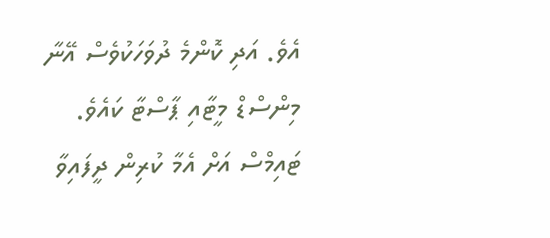އެވެ. އަދި ކޮންމެ ދުވަހަކުވެސް އޭނާ މިންސްޑް މީޓާއި ޕާސްޓާ ކައެވެ.
ޓައިމްސް އަށް އެމާ ކުރިން ދީފައިވާ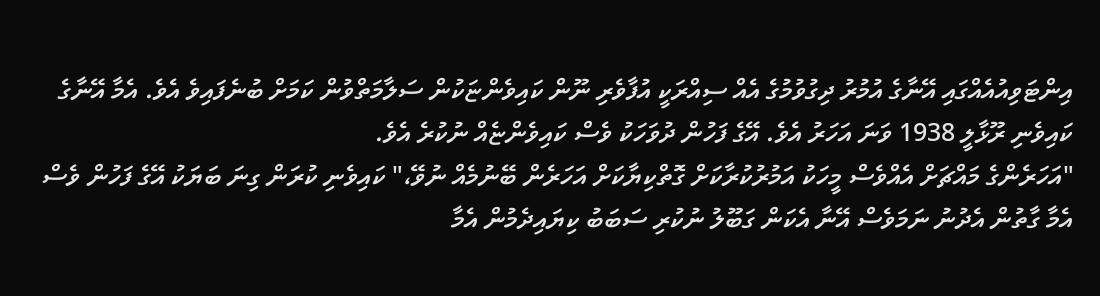އިންޓަވިއުއެއްގައި އޭނާގެ އުމުރު ދިގުވުމުގެ އެއް ސިއްރަކީ އުފާވެރި ނޫން ކައިވެންޏަކުން ސަލާމަތްވުން ކަމަށް ބުނެފައިވެ އެވެ. އެމާ އޭނާގެ ކައިވެނި ރޫޅާލީ 1938 ވަނަ އަހަރު އެވެ. އޭގެ ފަހުން ދުވަހަކު ވެސް ކައިވެންޏެއް ނުކުރެ އެވެ.
"އަހަރެންގެ މައްޗަށް އެއްވެސް މީހަކު އަމުރުކުރާކަށް ގޮތްކިޔާކަށް އަހަރެން ބޭނުމެއް ނުވޭ،" ކައިވެނި ކުރަން ގިނަ ބަޔަކު އޭގެ ފަހުން ވެސް އެމާ ގާތުން އެދުނު ނަމަވެސް އޭނާ އެކަން ގަބޫލު ނުކުރި ސަބަބު ކިޔައިދެމުން އެމާ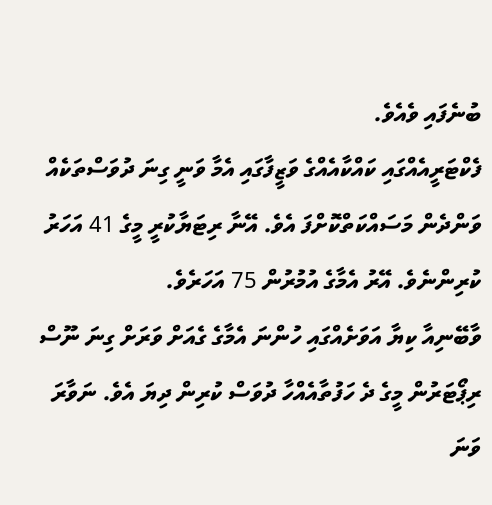ބުނެފައި ވެއެވެ.
ފެކްޓަރީއެއްގައި ކައްކާއެއްގެ ވަޒީފާގައި އެމާ ވަނީ ގިނަ ދުވަސްތަކެއް ވަންދެން މަސައްކަތްކޮށްފަ އެވެ. އޭނާ ރިޓަޔާކުރީ މީގެ 41 އަހަރު ކުރިންނެވެ. އޭރު އެމާގެ އުމުރުން 75 އަހަރެވެ.
ވާބޭނިއާ ކިޔާ އަވަށެއްގައި ހުންނަ އެމާގެ ގެއަށް ވަރަށް ގިނަ ނޫސް ރިޕޯޓަރުން މީގެ ދެ ހަފުތާއެއްހާ ދުވަސް ކުރިން ދިޔަ އެވެ. ނަވާރަ ވަނަ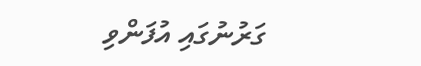ގަރުނުގައި އުފަންވި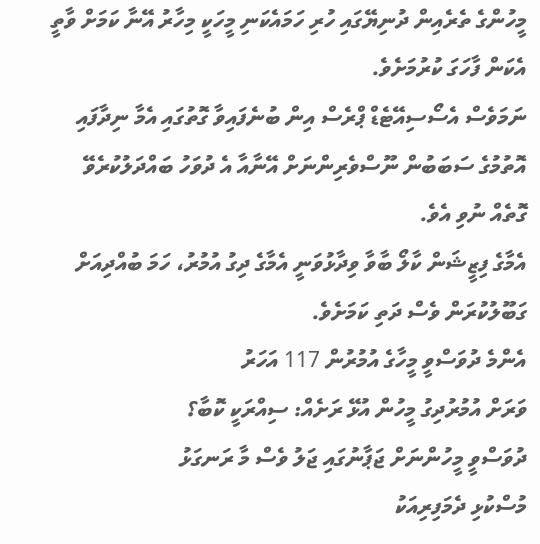މީހުންގެ ތެރެއިން ދުނިޔޭގައި ހުރި ހަމައެކަނި މީހަކީ މިހާރު އޭނާ ކަމަށް ވާތީ އެކަން ފާހަގަ ކުރުމަށެވެ.
ނަމަވެސް އެސޯސިއޭޓެޑް ޕްރެސް އިން ބުނެފައިވާ ގޮތުގައި އެމާ ނިދާފައި އޮތުމުގެ ސަބަބުން ނޫސްވެރިންނަށް އޭނާއާ އެ ދުވަހު ބައްދަލުކުރެވޭ ގޮތެއް ނުވި އެވެ.
އެމާގެ ފިޒީޝަން ކާލޯ ބާވާ ވިދާޅުވަނީ އެމާގެ ދިގު އުމުރު، ހަމަ ބުއްދިއަށް ގަބޫލުކުރަން ވެސް ދަތި ކަމަށެވެ.
އެންމެ ދުވަސްވީ މީހާގެ އުމުރުން 117 އަހަރު
ވަރަށް އުމުރުދިގު މީހުން އުޅޭ ރަށެއް: ސިއްރަކީ ކޮބާ؟
ދުވަސްވީ މީހުންނަށް ޖަޕާނުގައި ޖަލު ވެސް މާ ރަނގަޅު
މުސްކުޅި ދެމަފިރިއަކު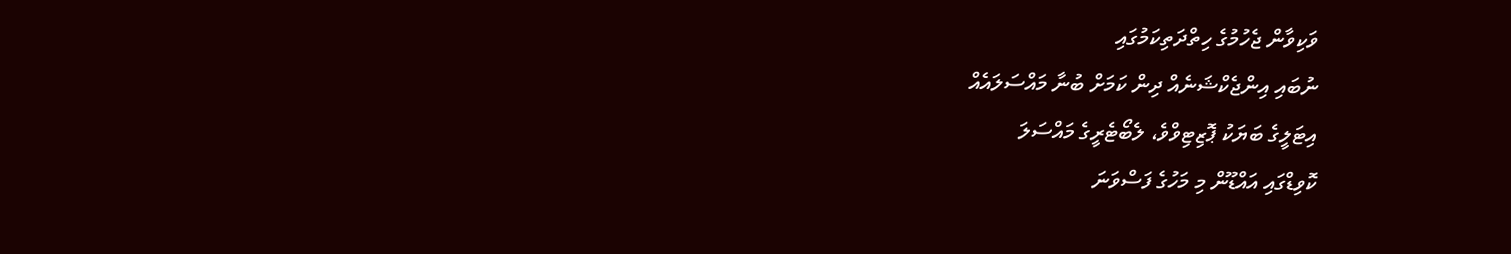ވަކިވާން ޖެހުމުގެ ހިތްދަތިކަމުގައި
ނުބައި އިންޖެކްޝަނެއް ދިން ކަމަށް ބުނާ މައްސަލައެއް
އިޓަލީގެ ބަޔަކު ޕޮޒިޓިވްވެ، ލެބޯޓެރީގެ މައްސަލަ
ކޮވިޑްގައި އައްޑޫން މި މަހުގެ ފަސްވަނަ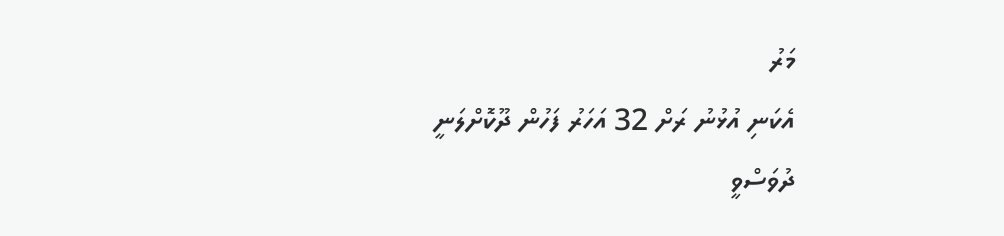މަރު
އެކަނި އުޅުނު ރަށް 32 އަހަރު ފަހުން ދޫކޮށްލަނީ
ދުވަސްވީ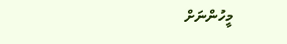މީހުންނަށް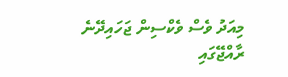މިއަދު ވެސް ވެކްސިން ޖަހައިދޭނެ
ރާއްޖޭގައި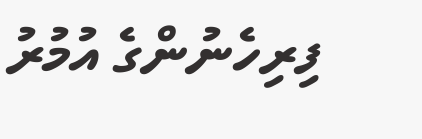ފިރިހެނުންގެ އުމުރު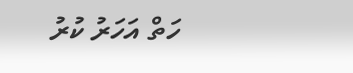ހަތް އަހަރު ކުރު